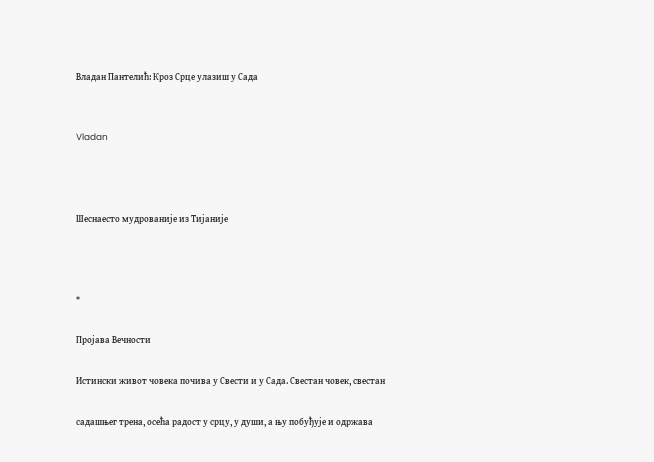Владан Пантелић: Кроз Срце улазиш у Сада


Vladan



Шеснаесто мудрованије из Тијаније



*

Пројава Вечности

Истински живот човека почива у Свести и у Сада. Свестан човек, свестан

садашњег трена, осећа радост у срцу, у души, а њу побуђује и одржава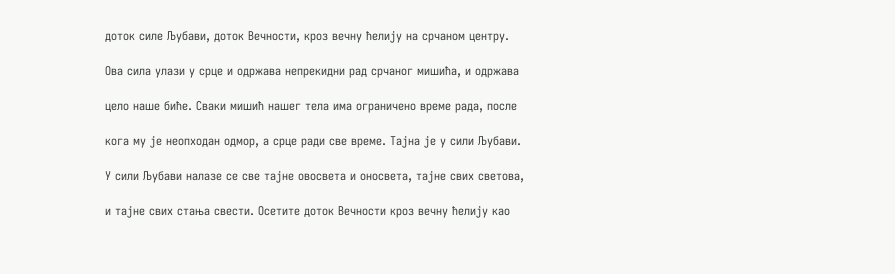доток силе Љубави, доток Вечности, кроз вечну ћелију на срчаном центру.

Ова сила улази у срце и одржава непрекидни рад срчаног мишића, и одржава

цело наше биће. Сваки мишић нашег тела има ограничено време рада, после

кога му је неопходан одмор, а срце ради све време. Тајна је у сили Љубави.

У сили Љубави налазе се све тајне овосвета и оносвета, тајне свих светова,

и тајне свих стања свести. Осетите доток Вечности кроз вечну ћелију као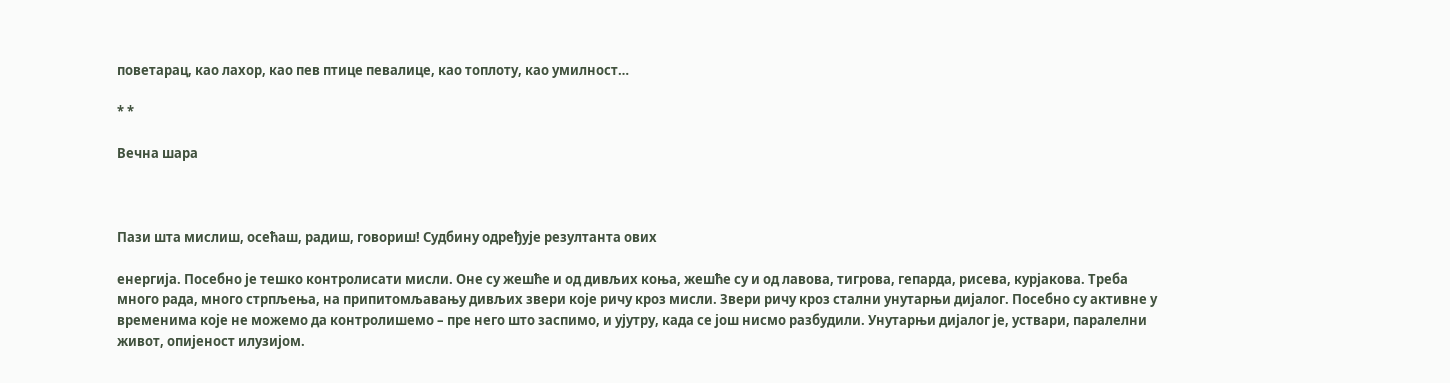поветарац, као лахор, као пев птице певалице, као топлоту, као умилност…

* *

Вечна шара



Пази шта мислиш, осећаш, радиш, говориш! Судбину одређује резултанта ових

eнергија. Посебно је тешко контролисати мисли. Оне су жешће и од дивљих коња, жешће су и од лавова, тигрова, гепарда, рисева, курјакова. Треба много рада, много стрпљења, на припитомљавању дивљих звери које ричу кроз мисли. Звери ричу кроз стални унутарњи дијалог. Посебно су активне у временима које не можемо да контролишемо – пре него што заспимо, и ујутру, када се још нисмо разбудили. Унутарњи дијалог је, уствари, паралелни живот, опијеност илузијом.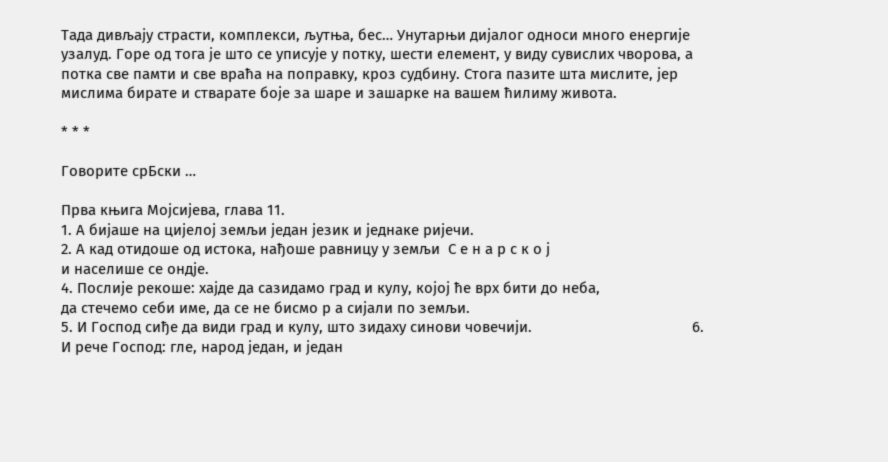Тада дивљају страсти, комплекси, љутња, бес… Унутарњи дијалог односи много енергије узалуд. Горе од тога је што се уписује у потку, шести елемент, у виду сувислих чворова, а потка све памти и све враћа на поправку, кроз судбину. Стога пазите шта мислите, јер мислима бирате и стварате боје за шаре и зашарке на вашем ћилиму живота.

* * *

Говорите срБски …

Прва књига Мојсијева, глава 11.                                                                                                         1. А бијаше на цијелој земљи један језик и једнаке ријечи.                                                           2. А кад отидоше од истока, нађоше равницу у земљи  С е н а р с к о ј                                                               и населише се ондје.                                                                                                                             4. Послије рекоше: хајде да сазидамо град и кулу, којој ће врх бити до неба,                               да стечемо себи име, да се не бисмо р а сијали по земљи.                                                                    5. И Господ сиђе да види град и кулу, што зидаху синови човечији.                                        6. И рече Господ: гле, народ један, и један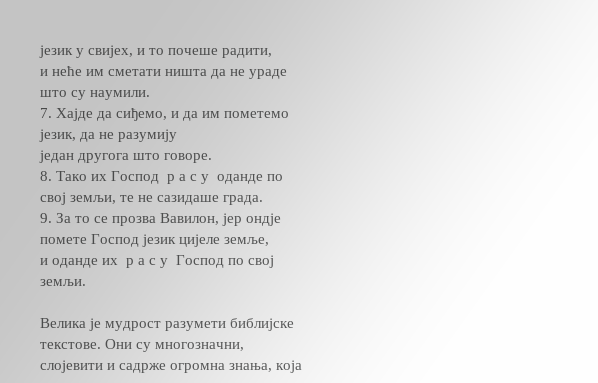језик у свијех, и то почеше радити,               и неће им сметати ништа да не ураде што су наумили.                                                                                  7. Хајде да сиђемо, и да им пометемо језик, да не разумију                                                        један другога што говоре.                                                                                                                 8. Тако их Господ  р а с у  оданде по свој земљи, те не сазидаше града.                                     9. За то се прозва Вавилон, јер ондје помете Господ језик цијеле земље,                                   и оданде их  р а с у  Господ по свој земљи.

Велика је мудрост разумети библијске текстове. Они су многозначни, слојевити и садрже огромна знања, која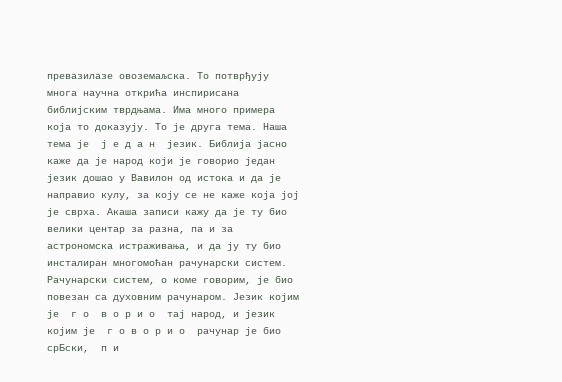превазилазе овоземаљска. То потврђују многа научна открића инспирисана библијским тврдњама. Има много примера која то доказују. То је друга тема. Наша тема је  ј е д а н  језик. Библија јасно каже да је народ који је говорио један језик дошао у Вавилон од истока и да је направио кулу, за коју се не каже која јој је сврха. Акаша записи кажу да је ту био велики центар за разна, па и за астрономска истраживања, и да ју ту био инсталиран многомоћан рачунарски систем. Рачунарски систем, о коме говорим, је био повезан са духовним рачунаром. Језик којим је  г о  в о р и о  тај народ, и језик којим је  г о в о р и о  рачунар је био срБски,  п и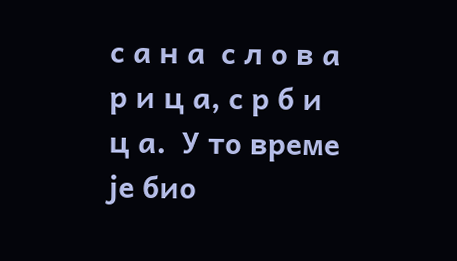с а н а  с л о в а р и ц а, с р б и ц а.  У то време је био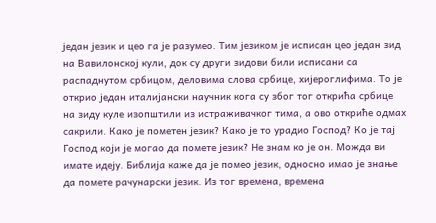један језик и цео га је разумео. Тим језиком је исписан цео један зид на Вавилонској кули, док су други зидови били исписани са распаднутом србицом, деловима слова србице, хијероглифима. То је открио један италијански научник кога су због тог открића србице на зиду куле изопштили из истраживачког тима, а ово откриће одмах сакрили. Како је пометен језик? Како је то урадио Господ? Ко је тај Господ који је могао да помете језик? Не знам ко је он. Можда ви имате идеју. Библија каже да је помео језик, односно имао је знање да помете рачунарски језик. Из тог времена, времена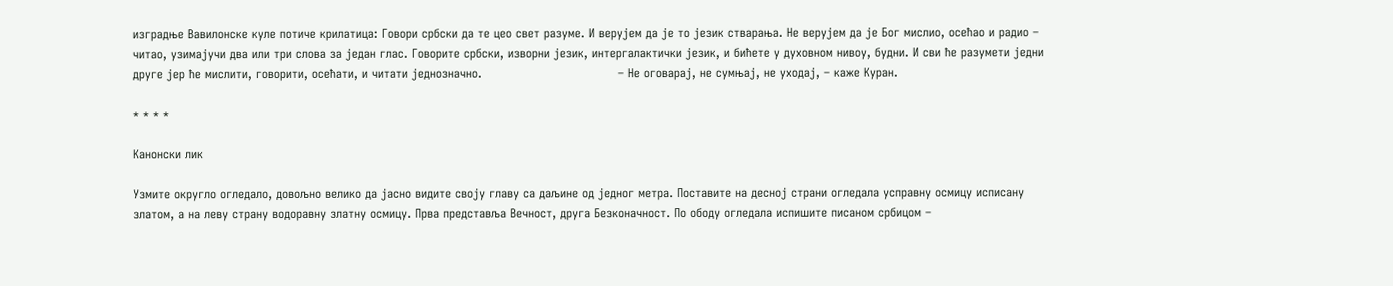изградње Вавилонске куле потиче крилатица: Говори србски да те цео свет разуме. И верујем да је то језик стварања. Не верујем да је Бог мислио, осећао и радио – читао, узимајучи два или три слова за један глас. Говорите србски, изворни језик, интергалактички језик, и бићете у духовном нивоу, будни. И сви ће разумети једни друге јер ће мислити, говорити, осећати, и читати једнозначно.                                  – Не оговарај, не сумњај, не уходај, – каже Куран.

* * * *

Канонски лик

Узмите округло огледало, довољно велико да јасно видите своју главу са даљине од једног метра. Поставите на десној страни огледала усправну осмицу исписану златом, а на леву страну водоравну златну осмицу. Прва представља Вечност, друга Безконачност. По ободу огледала испишите писаном србицом –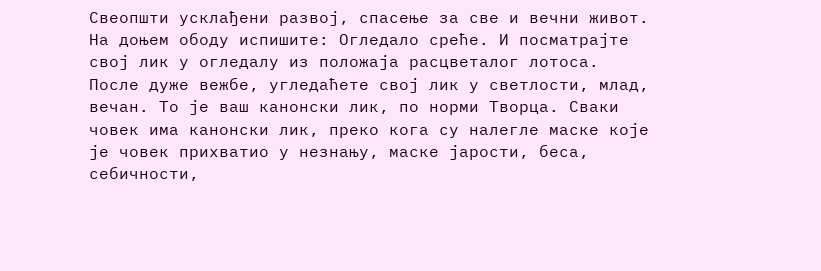Свеопшти усклађени развој, спасење за све и вечни живот. На доњем ободу испишите: Огледало среће. И посматрајте свој лик у огледалу из положаја расцветалог лотоса. После дуже вежбе, угледаћете свој лик у светлости, млад, вечан. То је ваш канонски лик, по норми Творца. Сваки човек има канонски лик, преко кога су налегле маске које је човек прихватио у незнању, маске јарости, беса, себичности,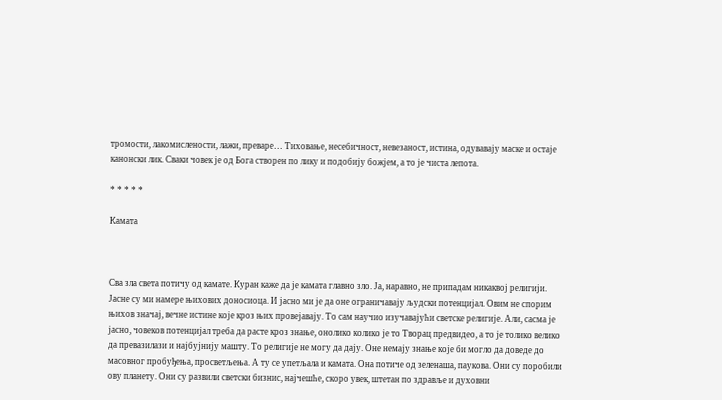тромости, лакомислености, лажи, преваре… Тиховање, несебичност, невезаност, истина, одувавају маске и остаје канонски лик. Сваки човек је од Бога створен по лику и подобију божјем, а то је чиста лепота.

* * * * *

Камата



Сва зла света потичу од камате. Куран каже да је камата главно зло. Ја, наравно, не припадам никаквој религији. Јасне су ми намере њихових доносиоца. И јасно ми је да оне ограничавају људски потенцијал. Овим не спорим њихов значај, вечне истине које кроз њих провејавају. То сам научио изучавајући светске религије. Али, сасма је јасно, човеков потенцијал треба да расте кроз знање, онолико колико је то Творац предвидео, а то је толико велико да превазилази и најбујнију машту. То религије не могу да дају. Оне немају знање које би могло да доведе до масовног пробуђења, просветљења. А ту се упетљала и камата. Она потиче од зеленаша, паукова. Они су поробили ову планету. Они су развили светски бизнис, најчешће, скоро увек, штетан по здравље и духовни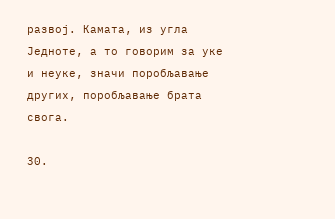развој. Камата, из угла Једноте, а то говорим за уке и неуке, значи поробљавање других, поробљавање брата свога.

30.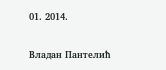01. 2014.

Владан Пантелић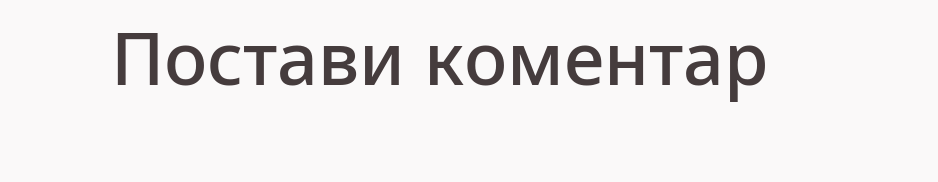Постави коментар